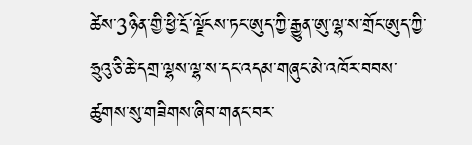ཚེས་3ཉིན་གྱི་ཕྱི་དྲོ་ལྗོངས་ཏང་ཨུད་ཀྱི་རྒྱུན་ཨུ་ལྷ་ས་གྲོང་ཨུད་ཀྱི་ཧྲུའུ་ཅི་ཆེ་དགྲ་ལྷས་ལྷ་ས་དང་འདམ་གཞུང་མེ་འཁོར་བབས་ཚུགས་སུ་གཟིགས་ཞིབ་གནང་བར་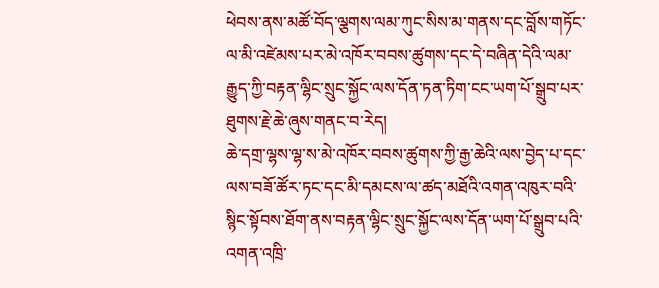ཕེབས་ནས་མཚོ་བོད་ལྕགས་ལམ་ཀུང་སིས་མ་གནས་དང་བློས་གཏོང་ལ་མི་འཛེམས་པར་མེ་འཁོར་བབས་ཚུགས་དང་དེ་བཞིན་དེའི་ལམ་རྒྱུད་ཀྱི་བརྟན་ལྷིང་སྲུང་སྐྱོང་ལས་དོན་ཏན་ཏིག་ངང་ཡག་པོ་སྒྲུབ་པར་ཐུགས་རྗེ་ཆེ་ཞུས་གནང་བ་རེད།
ཆེ་དགྲ་ལྷས་ལྷ་ས་མེ་འཁོར་བབས་ཚུགས་ཀྱི་རྒྱ་ཆེའི་ལས་བྱེད་པ་དང་ལས་བཟོ་ཚོར་ཏང་དང་མི་དམངས་ལ་ཚད་མཐོའི་འགན་འཁུར་བའི་སྙིང་སྟོབས་ཐོག་ནས་བརྟན་ལྷིང་སྲུང་སྐྱོང་ལས་དོན་ཡག་པོ་སྒྲུབ་པའི་འགན་འཁྲི་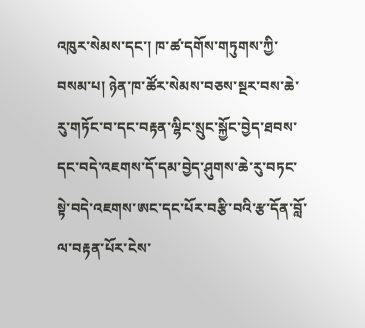འཁུར་སེམས་དང་། ཁ་ཚ་དགོས་གཏུགས་ཀྱི་བསམ་པ། ཉེན་ཁ་ཚོར་སེམས་བཅས་སྔར་བས་ཆེ་རུ་གཏོང་བ་དང་བརྟན་ལྷིང་སྲུང་སྐྱོང་བྱེད་ཐབས་དང་བདེ་འཇགས་དོ་དམ་བྱེད་ཤུགས་ཆེ་རུ་བཏང་སྟེ་བདེ་འཇགས་ཨང་དང་པོར་བརྩི་བའི་རྩ་དོན་བློ་ལ་བརྟན་པོར་ངེས་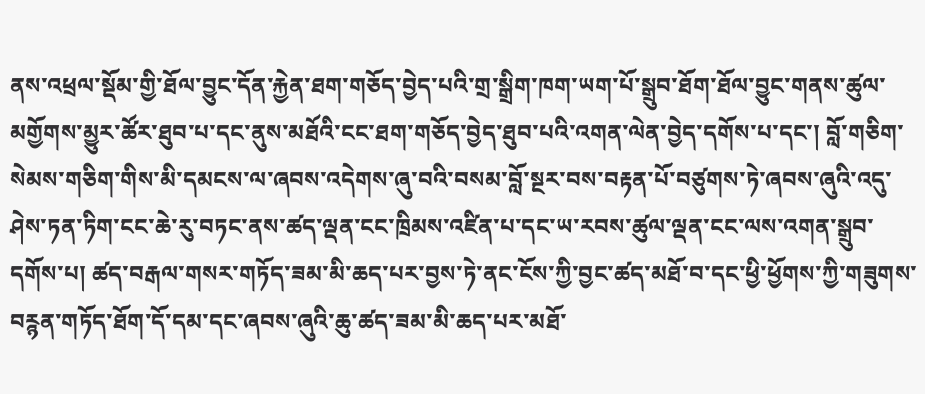ནས་འཕྲལ་སྡོམ་གྱི་ཐོལ་བྱུང་དོན་རྐྱེན་ཐག་གཅོད་བྱེད་པའི་གྲ་སྒྲིག་ཁག་ཡག་པོ་སྒྲུབ་ཐོག་ཐོལ་བྱུང་གནས་ཚུལ་མགྱོགས་མྱུར་ཚོར་ཐུབ་པ་དང་ནུས་མཐོའི་ངང་ཐག་གཅོད་བྱེད་ཐུབ་པའི་འགན་ལེན་བྱེད་དགོས་པ་དང་། བློ་གཅིག་སེམས་གཅིག་གིས་མི་དམངས་ལ་ཞབས་འདེགས་ཞུ་བའི་བསམ་བློ་སྔར་བས་བརྟན་པོ་བཙུགས་ཏེ་ཞབས་ཞུའི་འདུ་ཤེས་ཏན་ཏིག་ངང་ཆེ་རུ་བཏང་ནས་ཚད་ལྡན་ངང་ཁྲིམས་འཛིན་པ་དང་ཡ་རབས་ཚུལ་ལྡན་ངང་ལས་འགན་སྒྲུབ་དགོས་པ། ཚད་བརྒལ་གསར་གཏོད་ཟམ་མི་ཆད་པར་བྱས་ཏེ་ནང་ངོས་ཀྱི་བྱང་ཚད་མཐོ་བ་དང་ཕྱི་ཕྱོགས་ཀྱི་གཟུགས་བཪྙན་གཏོད་ཐོག་དོ་དམ་དང་ཞབས་ཞུའི་ཆུ་ཚད་ཟམ་མི་ཆད་པར་མཐོ་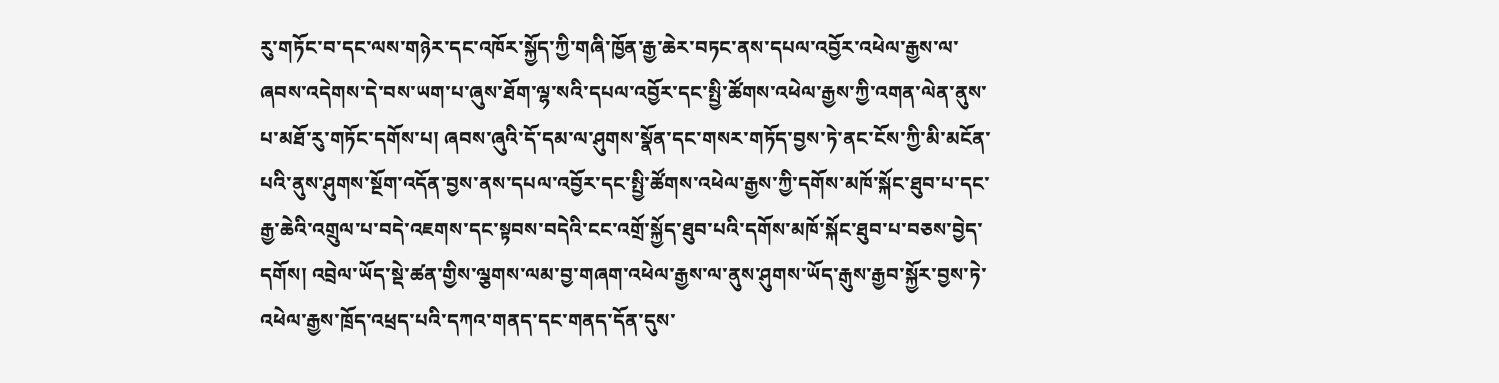རུ་གཏོང་བ་དང་ལས་གཉེར་དང་འཁོར་སྐྱོད་ཀྱི་གཞི་ཁྱོན་རྒྱ་ཆེར་བཏང་ནས་དཔལ་འབྱོར་འཕེལ་རྒྱས་ལ་ཞབས་འདེགས་དེ་བས་ཡག་པ་ཞུས་ཐོག་ལྷ་སའི་དཔལ་འབྱོར་དང་སྤྱི་ཚོགས་འཕེལ་རྒྱས་ཀྱི་འགན་ལེན་ནུས་པ་མཐོ་རུ་གཏོང་དགོས་པ། ཞབས་ཞུའི་དོ་དམ་ལ་ཤུགས་སྣོན་དང་གསར་གཏོད་བྱས་ཏེ་ནང་ངོས་ཀྱི་མི་མངོན་པའི་ནུས་ཤུགས་སྔོག་འདོན་བྱས་ནས་དཔལ་འབྱོར་དང་སྤྱི་ཚོགས་འཕེལ་རྒྱས་ཀྱི་དགོས་མཁོ་སྐོང་ཐུབ་པ་དང་རྒྱ་ཆེའི་འགྲུལ་པ་བདེ་འཇགས་དང་སྟབས་བདེའི་ངང་འགྲོ་སྐྱོད་ཐུབ་པའི་དགོས་མཁོ་སྐོང་ཐུབ་པ་བཅས་བྱེད་དགོས། འབྲེལ་ཡོད་སྡེ་ཚན་གྱིས་ལྕགས་ལམ་བྱ་གཞག་འཕེལ་རྒྱས་ལ་ནུས་ཤུགས་ཡོད་རྒུས་རྒྱབ་སྐྱོར་བྱས་ཏེ་འཕེལ་རྒྱས་ཁྲོད་འཕྲད་པའི་དཀའ་གནད་དང་གནད་དོན་དུས་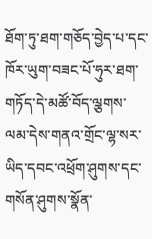ཐོག་ཏུ་ཐག་གཅོད་བྱེད་པ་དང་ཁོར་ཡུག་བཟང་པོ་ཧུར་ཐག་གཏོད་དེ་མཚོ་བོད་ལྕགས་ལམ་དེས་གནའ་གྲོང་ལྷ་སར་ཡིད་དབང་འཕྲོག་ཤུགས་དང་གསོན་ཤུགས་སྣོན་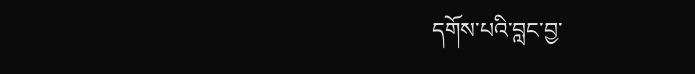དགོས་པའི་བླང་བྱ་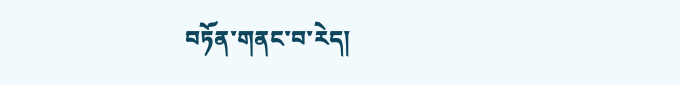བཏོན་གནང་བ་རེད།